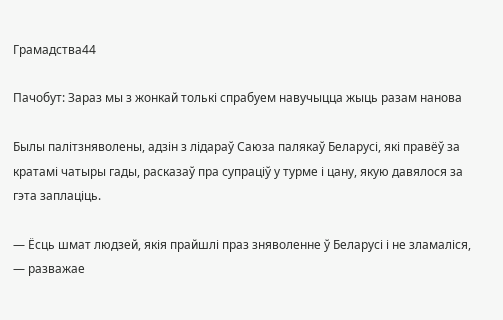Грамадства44

Пачобут: Зараз мы з жонкай толькі спрабуем навучыцца жыць разам нанова

Былы палітзняволены, адзін з лідараў Саюза палякаў Беларусі, які правёў за кратамі чатыры гады, расказаў пра супраціў у турме і цану, якую давялося за гэта заплаціць.

— Ёсць шмат людзей, якія прайшлі праз зняволенне ў Беларусі і не зламаліся, — разважае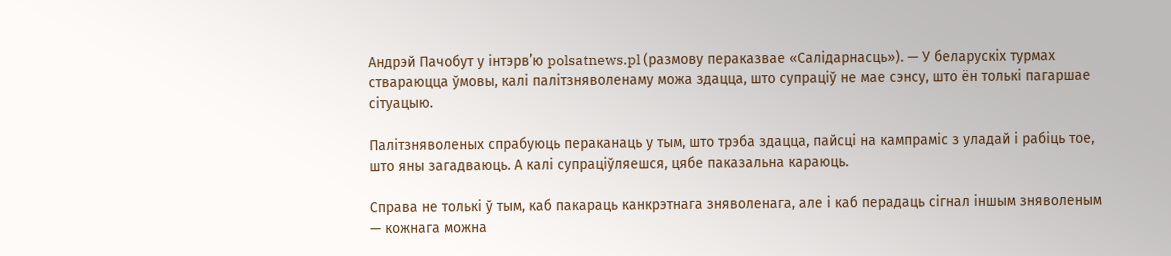Андрэй Пачобут у інтэрв’ю polsatnews.pl (размову пераказвае «Салідарнасць»). — У беларускіх турмах ствараюцца ўмовы, калі палітзняволенаму можа здацца, што супраціў не мае сэнсу, што ён толькі пагаршае сітуацыю.

Палітзняволеных спрабуюць пераканаць у тым, што трэба здацца, пайсці на кампраміс з уладай і рабіць тое, што яны загадваюць. А калі супраціўляешся, цябе паказальна караюць.

Справа не толькі ў тым, каб пакараць канкрэтнага зняволенага, але і каб перадаць сігнал іншым зняволеным — кожнага можна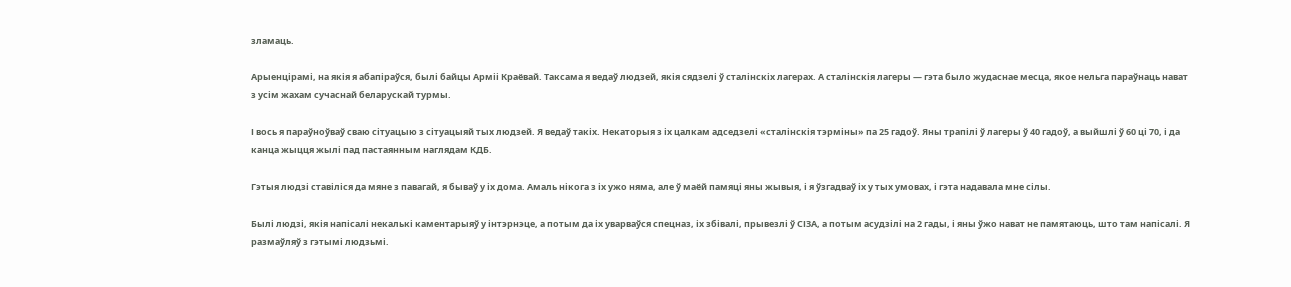зламаць.

Арыенцірамі, на якія я абапіраўся, былі байцы Арміі Краёвай. Таксама я ведаў людзей, якія сядзелі ў сталінскіх лагерах. А сталінскія лагеры — гэта было жудаснае месца, якое нельга параўнаць нават з усім жахам сучаснай беларускай турмы.

І вось я параўноўваў сваю сітуацыю з сітуацыяй тых людзей. Я ведаў такіх. Некаторыя з іх цалкам адседзелі «сталінскія тэрміны» па 25 гадоў. Яны трапілі ў лагеры ў 40 гадоў, а выйшлі ў 60 ці 70, і да канца жыцця жылі пад пастаянным наглядам КДБ.

Гэтыя людзі ставіліся да мяне з павагай, я бываў у іх дома. Амаль нікога з іх ужо няма, але ў маёй памяці яны жывыя, і я ўзгадваў іх у тых умовах, і гэта надавала мне сілы.

Былі людзі, якія напісалі некалькі каментарыяў у інтэрнэце, а потым да іх уварваўся спецназ, іх збівалі, прывезлі ў СІЗА, а потым асудзілі на 2 гады, і яны ўжо нават не памятаюць, што там напісалі. Я размаўляў з гэтымі людзьмі.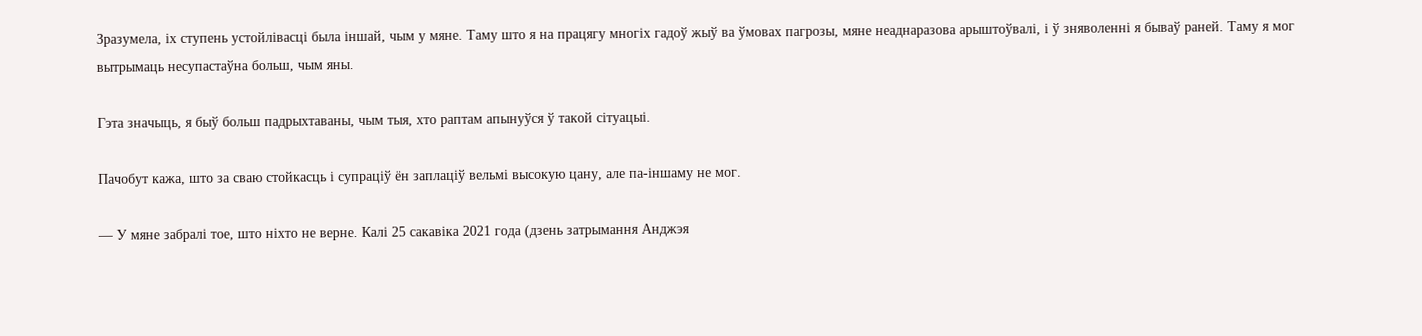Зразумела, іх ступень устойлівасці была іншай, чым у мяне. Таму што я на працягу многіх гадоў жыў ва ўмовах пагрозы, мяне неаднаразова арыштоўвалі, і ў зняволенні я бываў раней. Таму я мог вытрымаць несупастаўна больш, чым яны.

Гэта значыць, я быў больш падрыхтаваны, чым тыя, хто раптам апынуўся ў такой сітуацыі.

Пачобут кажа, што за сваю стойкасць і супраціў ён заплаціў вельмі высокую цану, але па-іншаму не мог.

— У мяне забралі тое, што ніхто не верне. Калі 25 сакавіка 2021 года (дзень затрымання Анджэя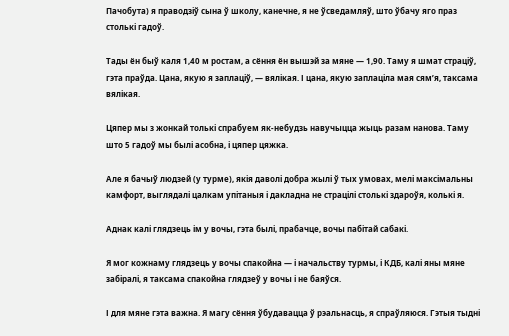Пачобута) я праводзіў сына ў школу, канечне, я не ўсведамляў, што ўбачу яго праз столькі гадоў.

Тады ён быў каля 1,40 м ростам, а сёння ён вышэй за мяне — 1,90. Таму я шмат страціў, гэта праўда. Цана, якую я заплаціў, — вялікая. І цана, якую заплаціла мая сям’я, таксама вялікая.

Цяпер мы з жонкай толькі спрабуем як-небудзь навучыцца жыць разам нанова. Таму што 5 гадоў мы былі асобна, і цяпер цяжка.

Але я бачыў людзей (у турме), якія даволі добра жылі ў тых умовах, мелі максімальны камфорт, выглядалі цалкам упітаныя і дакладна не страцілі столькі здароўя, колькі я.

Аднак калі глядзець ім у вочы, гэта былі, прабачце, вочы пабітай сабакі.

Я мог кожнаму глядзець у вочы спакойна — і начальству турмы, і КДБ, калі яны мяне забіралі, я таксама спакойна глядзеў у вочы і не баяўся.

І для мяне гэта важна. Я магу сёння ўбудавацца ў рэальнасць, я спраўляюся. Гэтыя тыдні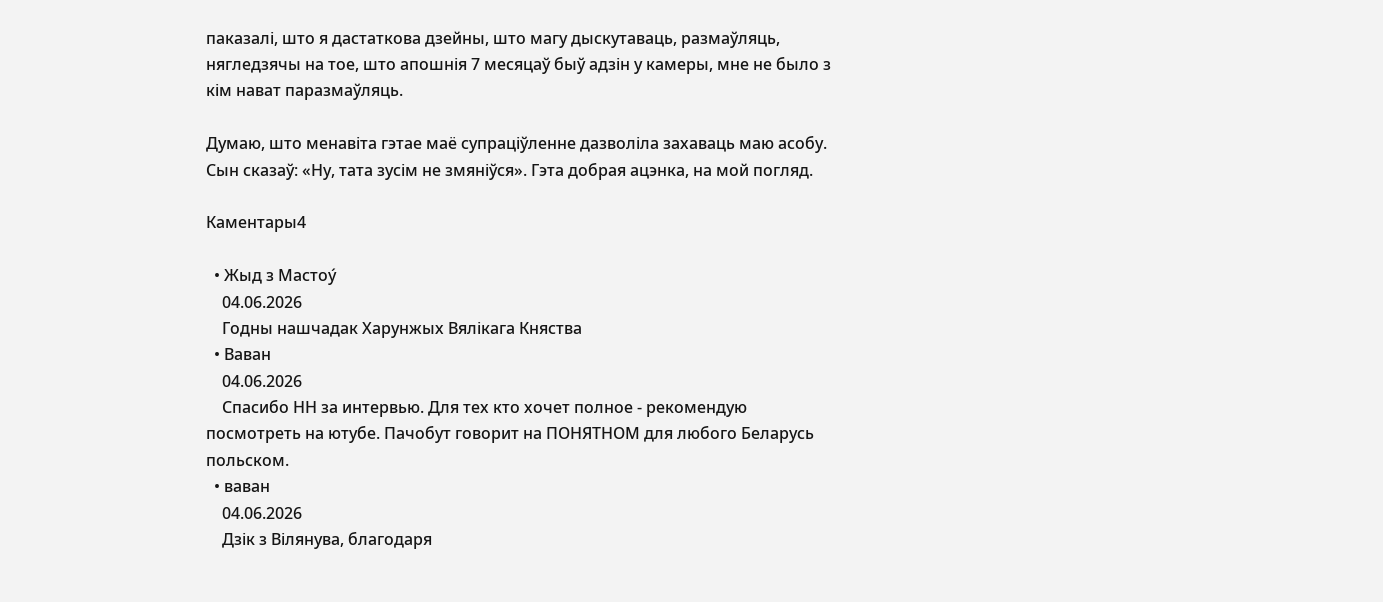паказалі, што я дастаткова дзейны, што магу дыскутаваць, размаўляць, нягледзячы на тое, што апошнія 7 месяцаў быў адзін у камеры, мне не было з кім нават паразмаўляць.

Думаю, што менавіта гэтае маё супраціўленне дазволіла захаваць маю асобу. Сын сказаў: «Ну, тата зусім не змяніўся». Гэта добрая ацэнка, на мой погляд.

Каментары4

  • Жыд з Мастоу́
    04.06.2026
    Годны нашчадак Харунжых Вялікага Княства
  • Ваван
    04.06.2026
    Спасибо НН за интервью. Для тех кто хочет полное - рекомендую посмотреть на ютубе. Пачобут говорит на ПОНЯТНОМ для любого Беларусь польском.
  • ваван
    04.06.2026
    Дзік з Вілянува, благодаря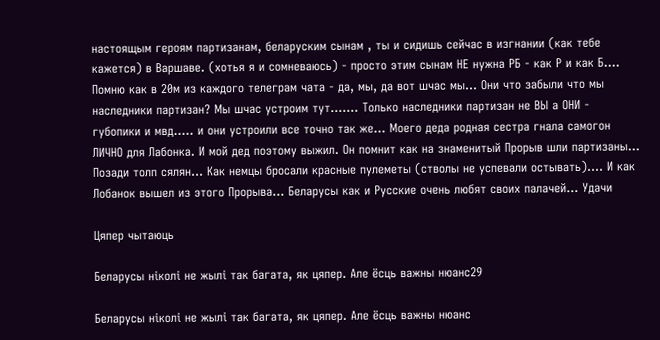настоящым героям партизанам, беларуским сынам , ты и сидишь сейчас в изгнании (как тебе кажется) в Варшаве. (хотья я и сомневаюсь) - просто этим сынам НЕ нужна РБ - как Р и как Б.... Помню как в 20м из каждого телеграм чата - да, мы, да вот шчас мы... Они что забыли что мы наследники партизан? Мы шчас устроим тут....... Только наследники партизан не ВЫ а ОНИ - губопики и мвд..... и они устроили все точно так же... Моего деда родная сестра гнала самогон ЛИЧНО для Лабонка. И мой дед поэтому выжил. Он помнит как на знаменитый Прорыв шли партизаны... Позади толп сялян... Как немцы бросали красные пулеметы (стволы не успевали остывать).... И как Лобанок вышел из этого Прорыва... Беларусы как и Русские очень любят своих палачей... Удачи

Цяпер чытаюць

Беларусы ніколі не жылі так багата, як цяпер. Але ёсць важны нюанс29

Беларусы ніколі не жылі так багата, як цяпер. Але ёсць важны нюанс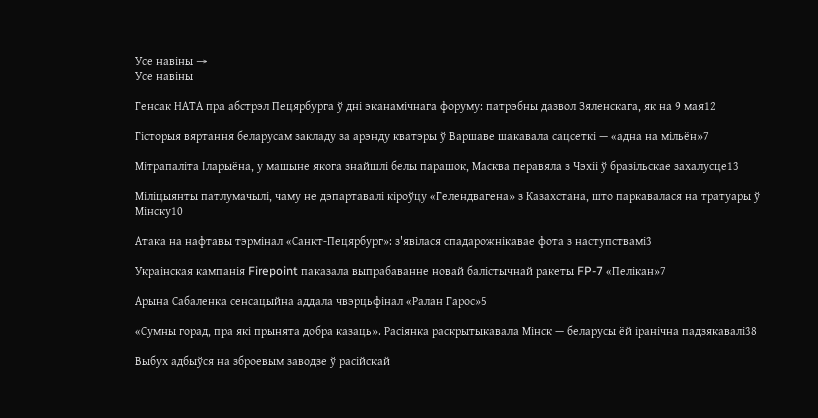Усе навіны →
Усе навіны

Генсак НАТА пра абстрэл Пецярбурга ў дні эканамічнага форуму: патрэбны дазвол Зяленскага, як на 9 мая12

Гісторыя вяртання беларусам закладу за арэнду кватэры ў Варшаве шакавала сацсеткі — «адна на мільён»7

Мітрапаліта Іларыёна, у машыне якога знайшлі белы парашок, Масква перавяла з Чэхіі ў бразільскае захалусце13

Міліцыянты патлумачылі, чаму не дэпартавалі кіроўцу «Гелендвагена» з Казахстана, што паркавалася на тратуары ў Мінску10

Атака на нафтавы тэрмінал «Санкт-Пецярбург»: з'явілася спадарожнікавае фота з наступствамі3

Украінская кампанія Firepoint паказала выпрабаванне новай балістычнай ракеты FP-7 «Пелікан»7

Арына Сабаленка сенсацыйна аддала чвэрцьфінал «Ралан Гарос»5

«Сумны горад, пра які прынята добра казаць». Расіянка раскрытыкавала Мінск — беларусы ёй іранічна падзякавалі38

Выбух адбыўся на зброевым заводзе ў расійскай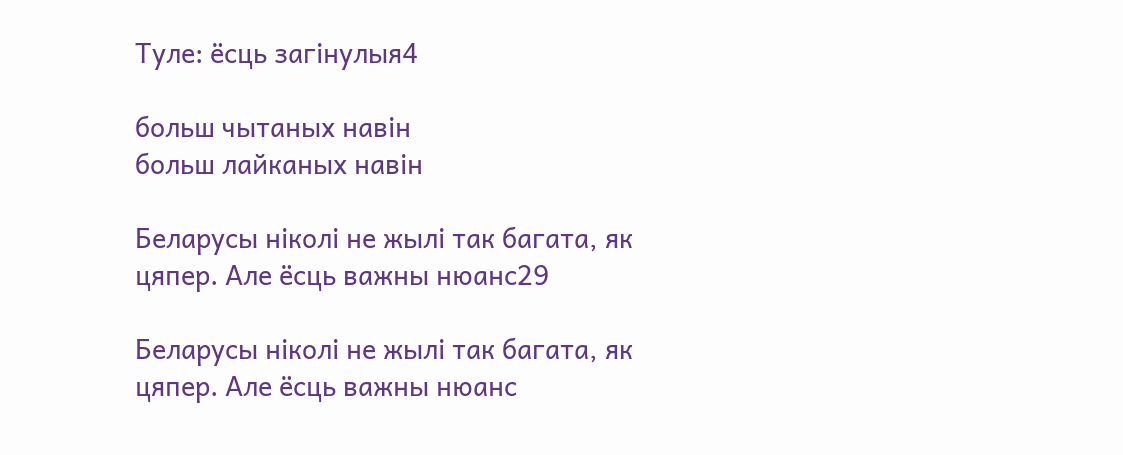Туле: ёсць загінулыя4

больш чытаных навін
больш лайканых навін

Беларусы ніколі не жылі так багата, як цяпер. Але ёсць важны нюанс29

Беларусы ніколі не жылі так багата, як цяпер. Але ёсць важны нюанс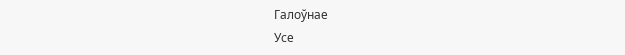Галоўнае
Усе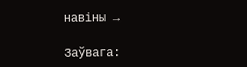навіны →

Заўвага: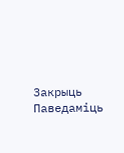Закрыць Паведаміць